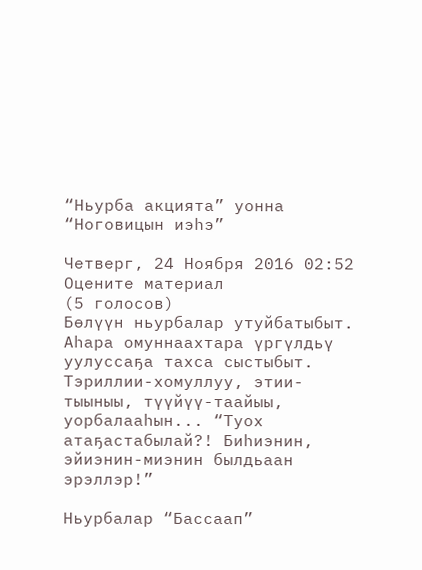“Ньурба акцията” уонна “Ноговицын иэһэ”

Четверг, 24 Ноября 2016 02:52
Оцените материал
(5 голосов)
Бөлүүн ньурбалар утуйбатыбыт. Аһара омуннаахтара үргүлдьү уулуссаҕа тахса сыстыбыт. Тэриллии-хомуллуу, этии-тыыныы, түүйүү-таайыы, уорбалааһын... “Туох атаҕастабылай?! Биһиэнин, эйиэнин-миэнин былдьаан эрэллэр!”

Ньурбалар “Бассаап”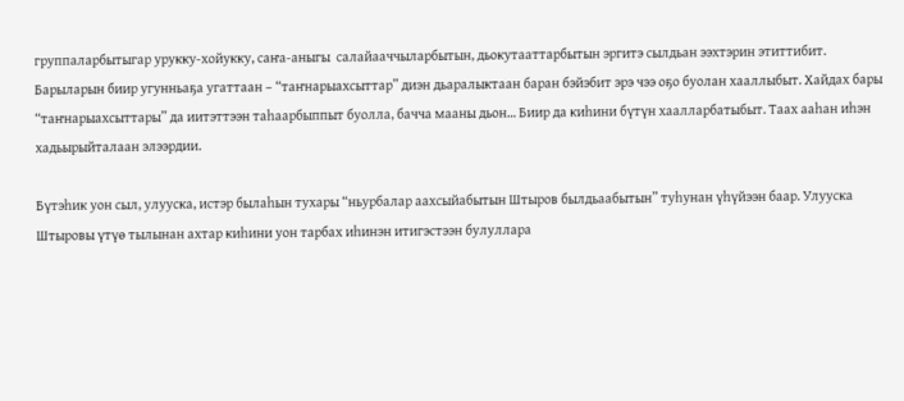группаларбытыгар урукку-хойукку, саҥа-аныгы  салайааччыларбытын, дьокутааттарбытын эргитэ сылдьан ээхтэрин этиттибит. Барыларын биир угунньаҕа угаттаан – “таҥнарыахсыттар” диэн дьаралыктаан баран бэйэбит эрэ чээ оҕо буолан хааллыбыт. Хайдах бары “таҥнарыахсыттары” да иитэттээн таһаарбыппыт буолла, бачча мааны дьон... Биир да киһини бүтүн хаалларбатыбыт. Таах ааһан иһэн хадьырыйталаан элээрдии.

Бүтэһик уон сыл, улууска, истэр былаһын тухары “ньурбалар аахсыйабытын Штыров былдьаабытын” туһунан үһүйээн баар. Улууска Штыровы үтүө тылынан ахтар киһини уон тарбах иһинэн итигэстээн булуллара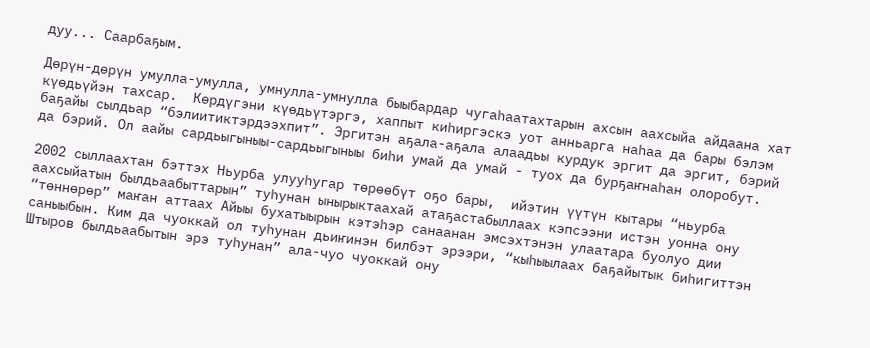дуу... Саарбаҕым.

Дөрүн-дөрүн умулла-умулла, умнулла-умнулла быыбардар чугаһаатахтарын ахсын аахсыйа айдаана хат күөдьүйэн тахсар.  Көрдүгэни күөдьүтэргэ, хаппыт киһиргэскэ уот анньарга наһаа да бары бэлэм баҕайы сылдьар “бэлиитиктэрдээхпит”. Эргитэн аҕала-аҕала алаадьы курдук эргит да эргит, бэрий да бэрий. Ол аайы сардьыгыныы-сардьыгыныы биһи умай да умай - туох да бурҕаҥнаһан олоробут.

2002 сыллаахтан бэттэх Ньурба улууһугар төрөөбүт оҕо бары,  ийэтин үүтүн кытары “ньурба аахсыйатын былдьаабыттарын” туһунан ынырыктаахай атаҕастабыллаах кэпсээни истэн уонна ону “төннөрөр” маҥан аттаах Айыы бухатыырын кэтэһэр санаанан эмсэхтэнэн улаатара буолуо дии саныыбын. Ким да чуоккай ол туһунан дьиҥинэн билбэт эрээри, “кыһыылаах баҕайытык биһигиттэн Штыров былдьаабытын эрэ туһунан” ала-чуо чуоккай ону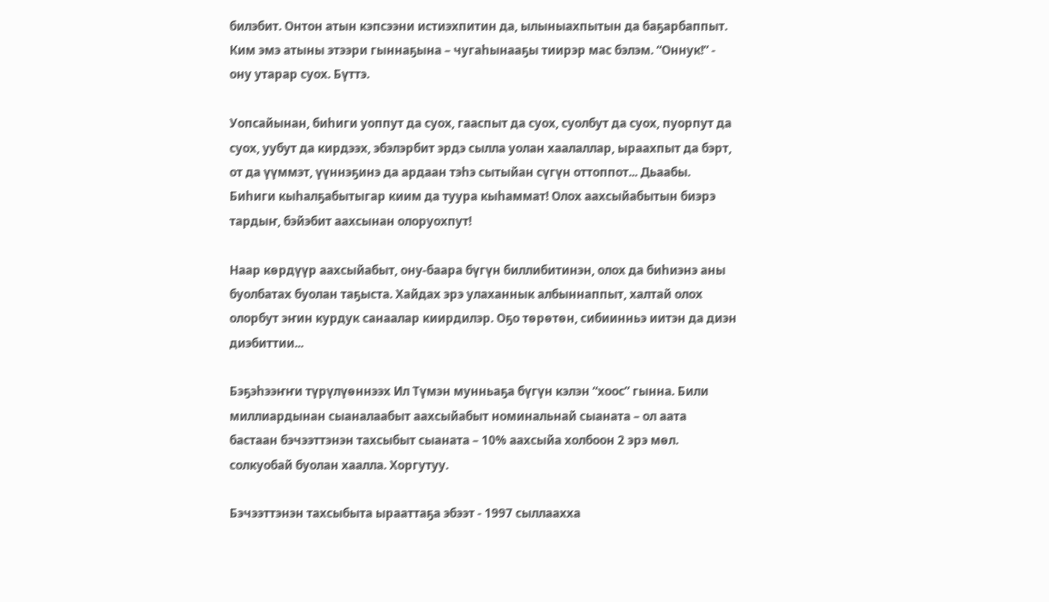билэбит. Онтон атын кэпсээни истиэхпитин да, ылыныахпытын да баҕарбаппыт. Ким эмэ атыны этээри гыннаҕына – чугаһынааҕы тиирэр мас бэлэм. “Оннук!” - ону утарар суох. Бүттэ.

Уопсайынан, биһиги уоппут да суох, гааспыт да суох, суолбут да суох, пуорпут да суох, уубут да кирдээх, эбэлэрбит эрдэ сылла уолан хаалаллар, ыраахпыт да бэрт, от да үүммэт, үүннэҕинэ да ардаан тэһэ сытыйан сүгүн оттоппот... Дьаабы. Биһиги кыһалҕабытыгар киим да туура кыһаммат! Олох аахсыйабытын биэрэ тардыҥ, бэйэбит аахсынан олоруохпут!

Наар көрдүүр аахсыйабыт, ону-баара бүгүн биллибитинэн, олох да биһиэнэ аны буолбатах буолан таҕыста. Хайдах эрэ улаханнык албыннаппыт, халтай олох олорбут эҥин курдук санаалар киирдилэр. Оҕо төрөтөн, сибиинньэ иитэн да диэн диэбиттии...

Бэҕэһээҥҥи түрүлүөннээх Ил Түмэн мунньаҕа бүгүн кэлэн “хоос” гынна. Били миллиардынан сыаналаабыт аахсыйабыт номинальнай сыаната – ол аата бастаан бэчээттэнэн тахсыбыт сыаната – 10% аахсыйа холбоон 2 эрэ мөл. солкуобай буолан хаалла. Хоргутуу.

Бэчээттэнэн тахсыбыта ырааттаҕа эбээт - 1997 сыллаахха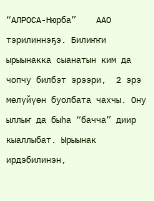“АЛРОСА-Нюрба”    ААО тэрилиннэҕэ. Билиҥҥи ырыынакка сыанатын ким да чопчу билбэт эрээри,  2 эрэ мөлүйүөн буолбата чахчы. Ону ыллыҥ да быһа “бачча” диир кыаллыбат. Ырыынак ирдэбилинэн,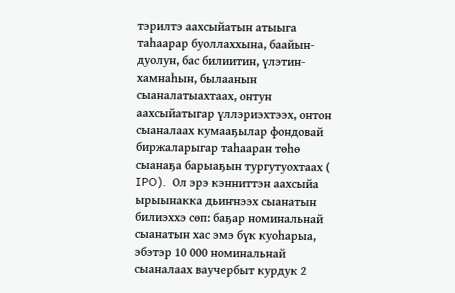тэрилтэ аахсыйатын атыыга таһаарар буоллаххына, баайын-дуолун, бас билиитин, үлэтин-хамнаһын, былаанын сыаналатыахтаах, онтун аахсыйатыгар үллэриэхтээх, онтон сыаналаах кумааҕылар фондовай биржаларыгар таһааран төһө сыанаҕа барыаҕын тургутуохтаах ( IPO).  Ол эрэ кэнниттэн аахсыйа ырыынакка дьиҥнээх сыанатын билиэххэ сөп: баҕар номинальнай сыанатын хас эмэ бүк куоһарыа, эбэтэр 10 000 номинальнай сыаналаах ваучербыт курдук 2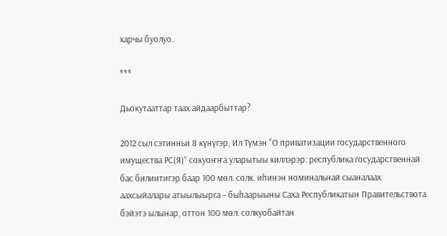харчы буолуо.

***

Дьокутааттар таах айдаарбыттар?

2012 сыл сэтинньи 8 күнүгэр, Ил Түмэн “О приватизации государственного имущества РС(Я)” сокуоҥҥа уларытыы киллэрэр: республика государственнай бас билиитигэр баар 100 мөл. солк. иһинэн номинальнай сыаналаах аахсыйалары атыылыырга – быһаарыыны Саха Республикатын Правительствота бэйэтэ ылынар, оттон 100 мөл. солкуобайтан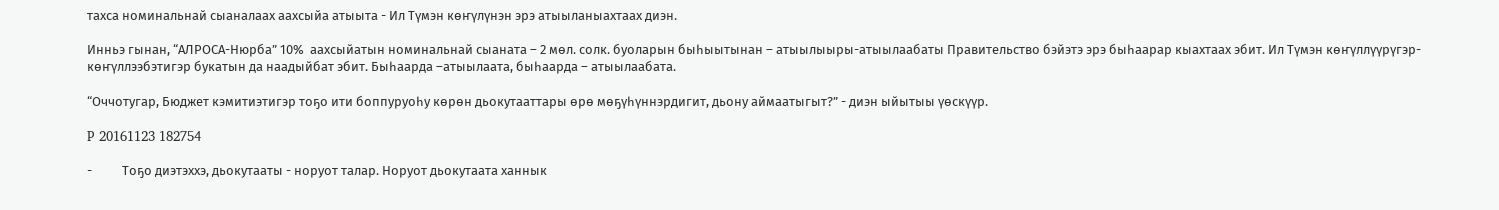тахса номинальнай сыаналаах аахсыйа атыыта - Ил Түмэн көҥүлүнэн эрэ атыыланыахтаах диэн.

Инньэ гынан, “АЛРОСА-Нюрба” 10%  аахсыйатын номинальнай сыаната – 2 мөл. солк. буоларын быһыытынан – атыылыыры-атыылаабаты Правительство бэйэтэ эрэ быһаарар кыахтаах эбит. Ил Түмэн көҥүллүүрүгэр-көҥүллээбэтигэр букатын да наадыйбат эбит. Быһаарда –атыылаата, быһаарда – атыылаабата.

“Оччотугар, Бюджет кэмитиэтигэр тоҕо ити боппуруоһу көрөн дьокутааттары өрө мөҕүһүннэрдигит, дьону аймаатыгыт?” - диэн ыйытыы үөскүүр.

P 20161123 182754

-          Тоҕо диэтэххэ, дьокутааты - норуот талар. Норуот дьокутаата ханнык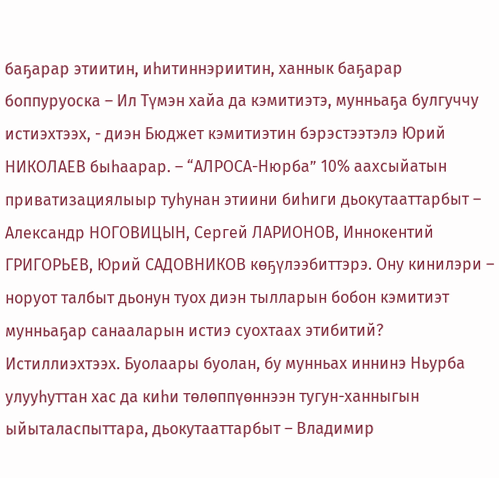баҕарар этиитин, иһитиннэриитин, ханнык баҕарар боппуруоска – Ил Түмэн хайа да кэмитиэтэ, мунньаҕа булгуччу истиэхтээх, - диэн Бюджет кэмитиэтин бэрэстээтэлэ Юрий НИКОЛАЕВ быһаарар. – “АЛРОСА-Нюрба” 10% аахсыйатын приватизациялыыр туһунан этиини биһиги дьокутааттарбыт – Александр НОГОВИЦЫН, Сергей ЛАРИОНОВ, Иннокентий ГРИГОРЬЕВ, Юрий САДОВНИКОВ көҕүлээбиттэрэ. Ону кинилэри – норуот талбыт дьонун туох диэн тылларын бобон кэмитиэт мунньаҕар санааларын истиэ суохтаах этибитий? Истиллиэхтээх. Буолаары буолан, бу мунньах иннинэ Ньурба улууһуттан хас да киһи төлөппүөннээн тугун-ханныгын ыйыталаспыттара, дьокутааттарбыт – Владимир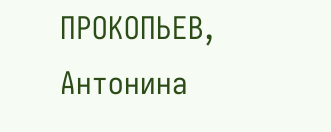ПРОКОПЬЕВ, Антонина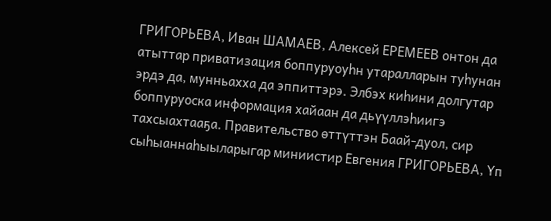ГРИГОРЬЕВА, Иван ШАМАЕВ, Алексей ЕРЕМЕЕВ онтон да атыттар приватизация боппуруоуһн утаралларын туһунан эрдэ да, мунньахха да эппиттэрэ. Элбэх киһини долгутар боппуруоска информация хайаан да дьүүллэһиигэ тахсыахтааҕа. Правительство өттүттэн Баай-дуол, сир сыһыаннаһыыларыгар миниистир Евгения ГРИГОРЬЕВА, Үп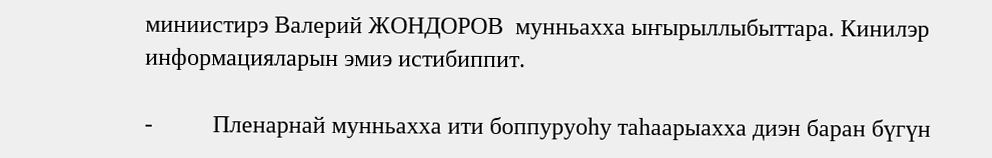миниистирэ Валерий ЖОНДОРОВ  мунньахха ыҥырыллыбыттара. Кинилэр информацияларын эмиэ истибиппит.

-          Пленарнай мунньахха ити боппуруоһу таһаарыахха диэн баран бүгүн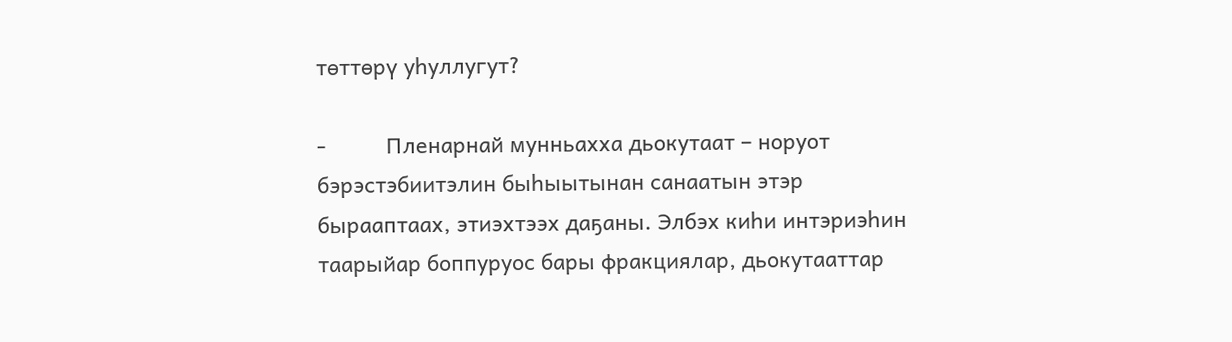төттөрү уһуллугут?

-          Пленарнай мунньахха дьокутаат – норуот бэрэстэбиитэлин быһыытынан санаатын этэр бырааптаах, этиэхтээх даҕаны. Элбэх киһи интэриэһин таарыйар боппуруос бары фракциялар, дьокутааттар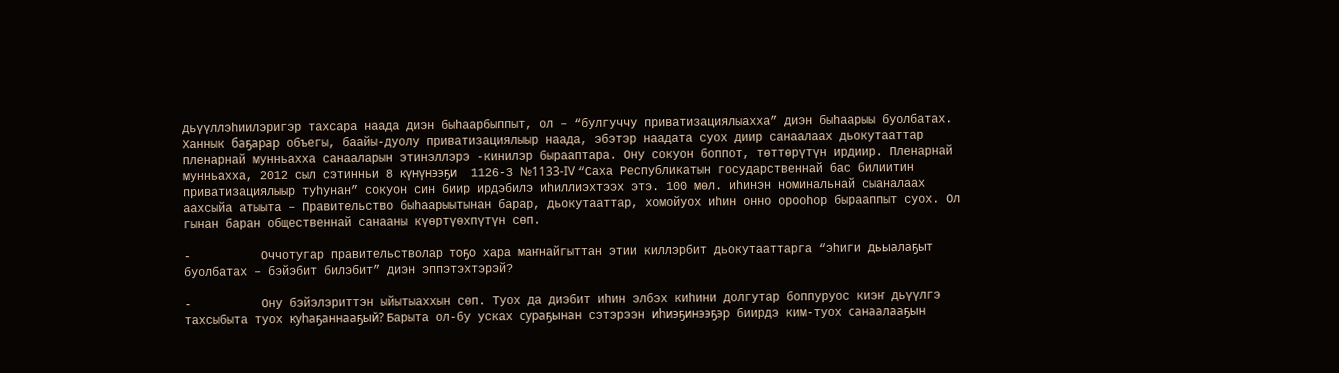дьүүллэһиилэригэр тахсара наада диэн быһаарбыппыт, ол – “булгуччу приватизациялыахха” диэн быһаарыы буолбатах. Ханнык баҕарар объегы, баайы-дуолу приватизациялыыр наада, эбэтэр наадата суох диир санаалаах дьокутааттар пленарнай мунньахха санааларын этинэллэрэ -кинилэр бырааптара. Ону сокуон боппот, төттөрүтүн ирдиир. Пленарнай мунньахха, 2012 сыл сэтинньи 8 күнүнээҕи  1126-3 №1133-IV “Саха Республикатын государственнай бас билиитин приватизациялыыр туһунан” сокуон син биир ирдэбилэ иһиллиэхтээх этэ. 100 мөл. иһинэн номинальнай сыаналаах аахсыйа атыыта – Правительство быһаарыытынан барар, дьокутааттар, хомойуох иһин онно орооһор бырааппыт суох. Ол гынан баран общественнай санааны күөртүөхпүтүн сөп.

-          Оччотугар правительстволар тоҕо хара маҥнайгыттан этии киллэрбит дьокутааттарга “эһиги дьыалаҕыт буолбатах – бэйэбит билэбит” диэн эппэтэхтэрэй?

-          Ону бэйэлэриттэн ыйытыаххын сөп. Туох да диэбит иһин элбэх киһини долгутар боппуруос киэҥ дьүүлгэ тахсыбыта туох куһаҕаннааҕый? Барыта ол-бу усках сураҕынан сэтэрээн иһиэҕинээҕэр биирдэ ким-туох санаалааҕын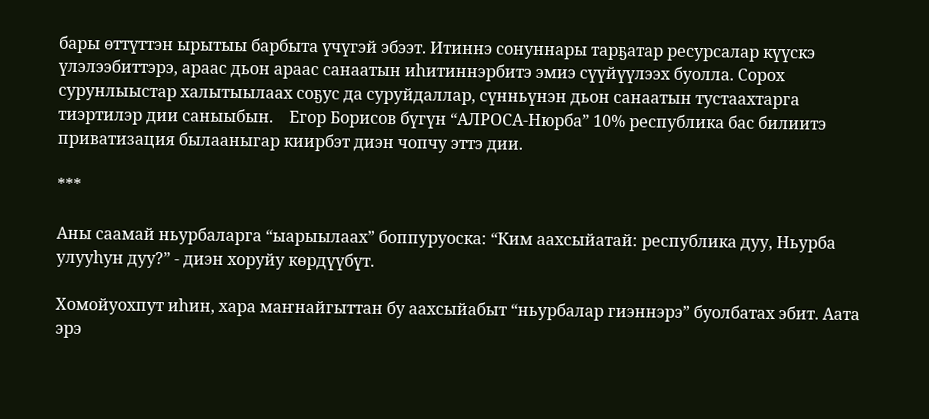бары өттүттэн ырытыы барбыта үчүгэй эбээт. Итиннэ сонуннары тарҕатар ресурсалар күүскэ үлэлээбиттэрэ, араас дьон араас санаатын иһитиннэрбитэ эмиэ сүүйүүлээх буолла. Сорох сурунлыыстар халытыылаах соҕус да суруйдаллар, сүнньүнэн дьон санаатын тустаахтарга тиэртилэр дии саныыбын.    Егор Борисов бүгүн “АЛРОСА-Нюрба” 10% республика бас билиитэ приватизация былааныгар киирбэт диэн чопчу эттэ дии.

***

Аны саамай ньурбаларга “ыарыылаах” боппуруоска: “Ким аахсыйатай: республика дуу, Ньурба улууһун дуу?” - диэн хоруйу көрдүүбүт.

Хомойуохпут иһин, хара маҥнайгыттан бу аахсыйабыт “ньурбалар гиэннэрэ” буолбатах эбит. Аата эрэ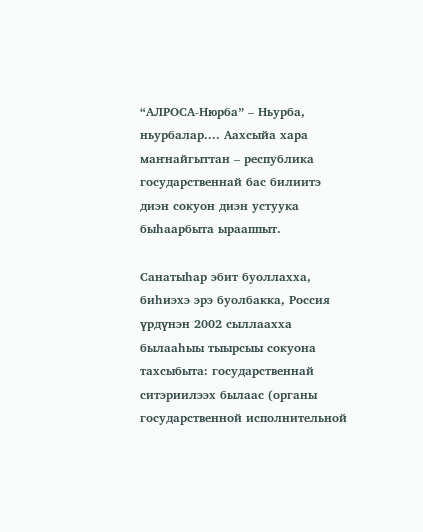“АЛРОСА-Нюрба” – Ньурба, ньурбалар.... Аахсыйа хара маҥнайгыттан – республика государственнай бас билиитэ диэн сокуон диэн устуука быһаарбыта ырааппыт.

Санатыһар эбит буоллахха, биһиэхэ эрэ буолбакка, Россия үрдүнэн 2002 сыллаахха былааһыы тыырсыы сокуона тахсыбыта: государственнай ситэриилээх былаас (органы государственной исполнительной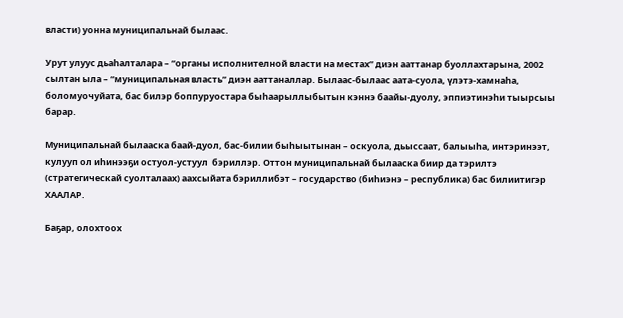власти) уонна муниципальнай былаас.

Урут улуус дьаһалталара – “органы исполнителной власти на местах” диэн ааттанар буоллахтарына, 2002 сылтан ыла – “муниципальная власть” диэн ааттаналлар. Былаас-былаас аата-суола, үлэтэ-хамнаһа, боломуочуйата, бас билэр боппуруостара быһаарыллыбытын кэннэ баайы-дуолу, эппиэтинэһи тыырсыы барар.

Муниципальнай былааска баай-дуол, бас-билии быһыытынан – оскуола, дьыссаат, балыыһа, интэринээт, кулууп ол иһинээҕи остуол-устуул  бэриллэр. Оттон муниципальнай былааска биир да тэрилтэ (стратегическай суолталаах) аахсыйата бэриллибэт – государство (биһиэнэ – республика) бас билиитигэр ХААЛАР.

Баҕар, олохтоох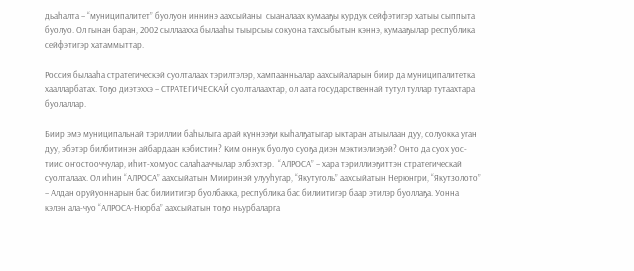дьаһалта – “муниципалитет” буолуон иннинэ аахсыйаны  сыаналаах кумааҕы курдук сейфэтигэр хатыы сыппыта буолуо. Ол гынан баран, 2002 сыллаахха былааһы тыырсыы сокуона тахсыбытын кэннэ, кумааҕылар республика сейфэтигэр хатаммыттар.

Россия былааһа стратегическэй суолталаах тэрилтэлэр, хампаанньалар аахсыйаларын биир да муниципалитетка хаалларбатах. Тоҕо диэтэххэ – СТРАТЕГИЧЕСКАЙ суолталаахтар, ол аата государственнай тутул туллар тутаахтара буолаллар.

Биир эмэ муниципальнай тэриллии баһылыга арай күннээҕи кыһалҕатыгар ыктаран атыылаан дуу, солуокка уган дуу, эбэтэр билбитинэн айбардаан кэбистин? Ким оннук буолуо суоҕа диэн мэктиэлиэҕэй? Онто да суох уос-тиис оҥостооччулар, иһит-хомуос салаһааччылар элбэхтэр.  “АЛРОСА” – хара тэриллиэҕиттэн стратегическай суолталаах. Ол иһин “АЛРОСА” аахсыйатын Мииринэй улууһугар, “Якутуголь” аахсыйатын Нерюнгри, “Якутзолото” – Алдан оруйуоннарын бас билиитигэр буолбакка, республика бас билиитигэр баар этилэр буоллаҕа. Уонна кэлэн ала-чуо “АЛРОСА-Нюрба” аахсыйатын тоҕо ньурбаларга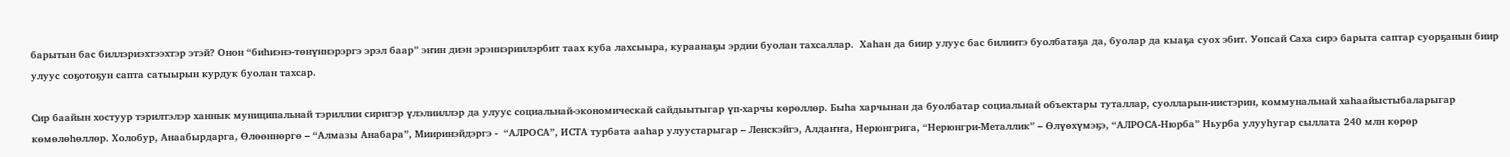барытын бас биллэриэхтээхтэр этэй? Онон “биһиэнэ-төнүннэрэргэ эрэл баар” эҥин диэн эрэннэриилэрбит таах куба лахсыыра, кураанаҕы эрдии буолан тахсаллар.  Хаһан да биир улуус бас билиитэ буолбатаҕа да, буолар да кыаҕа суох эбит. Уопсай Саха сирэ барыта саптар суорҕанын биир улуус соҕотоҕун сапта сатыырын курдук буолан тахсар.

Сир баайын хостуур тэрилтэлэр ханнык муниципальнай тэриллии сиригэр үлэлииллэр да улуус социальнай-экономическай сайдыытыгар үп-харчы көрөллөр. Быһа харчынан да буолбатар социальнай объектары туталлар, суолларын-иистэрин, коммунальнай хаһаайыстыбаларыгар көмөлөһөллөр. Холобур, Анаабырдарга, Өлөөннөргө – “Алмазы Анабара”, Мииринэйдэргэ -  “АЛРОСА”, ИСТА турбата ааһар улуустарыгар – Ленскэйгэ, Алдаҥҥа, Нерюнгрига, “Нерюнгри-Металлик” – Өлүөхүмэҕэ, “АЛРОСА-Нюрба” Ньурба улууһугар сыллата 240 млн көрөр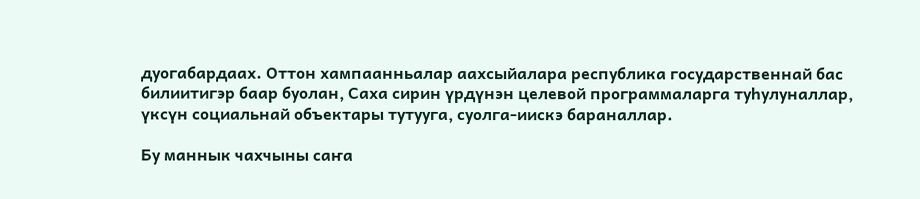дуогабардаах. Оттон хампаанньалар аахсыйалара республика государственнай бас билиитигэр баар буолан, Саха сирин үрдүнэн целевой программаларга туһулуналлар, үксүн социальнай объектары тутууга, суолга-иискэ бараналлар.

Бу маннык чахчыны саҥа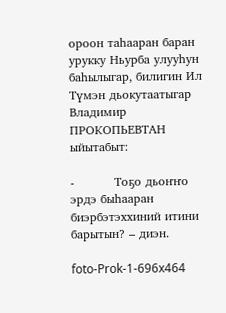ороон таһааран баран урукку Ньурба улууһун баһылыгар, билигин Ил Түмэн дьокутаатыгар Владимир ПРОКОПЬЕВТАН ыйытабыт:

-          Тоҕо дьоҥҥо эрдэ быһааран биэрбэтэххиний итини барытын? – диэн.

foto-Prok-1-696x464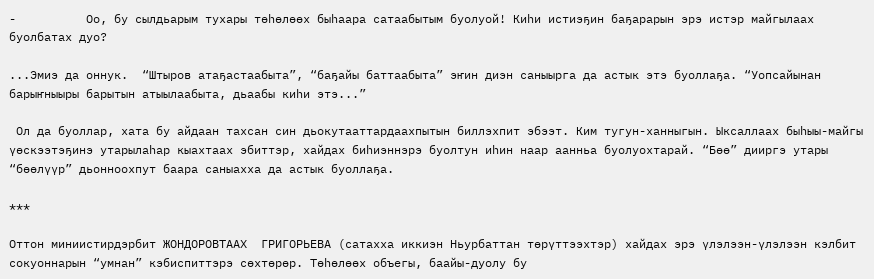-          Оо, бу сылдьарым тухары төһөлөөх быһаара сатаабытым буолуой! Киһи истиэҕин баҕарарын эрэ истэр майгылаах буолбатах дуо?

...Эмиэ да оннук.  “Штыров атаҕастаабыта”, “баҕайы баттаабыта” эҥин диэн саныырга да астык этэ буоллаҕа. “Уопсайынан барыҥныыры барытын атыылаабыта, дьаабы киһи этэ...”

 Ол да буоллар, хата бу айдаан тахсан син дьокутааттардаахпытын биллэхпит эбээт. Ким тугун-ханныгын. Ыксаллаах быһыы-майгы үөскээтэҕинэ утарылаһар кыахтаах эбиттэр, хайдах биһиэннэрэ буолтун иһин наар аанньа буолуохтарай. “Бөө” дииргэ утары “бөөлүүр” дьонноохпут баара саныахха да астык буоллаҕа.

***

Оттон миниистирдэрбит ЖОНДОРОВТААХ  ГРИГОРЬЕВА (сатахха иккиэн Ньурбаттан төрүттээхтэр) хайдах эрэ үлэлээн-үлэлээн кэлбит сокуоннарын “умнан” кэбиспиттэрэ сөхтөрөр. Төһөлөөх объегы, баайы-дуолу бу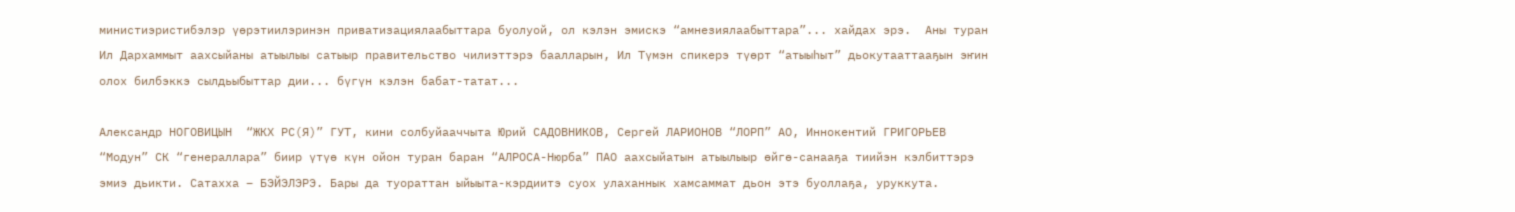министиэристибэлэр үөрэтиилэринэн приватизациялаабыттара буолуой, ол кэлэн эмискэ “амнезиялаабыттара”... хайдах эрэ.  Аны туран Ил Дархаммыт аахсыйаны атыылыы сатыыр правительство чилиэттэрэ баалларын, Ил Түмэн спикерэ түөрт “атыыһыт” дьокутааттааҕын эҥин олох билбэккэ сылдьыбыттар дии... бүгүн кэлэн бабат-татат...

Александр НОГОВИЦЫН  “ЖКХ РС(Я)” ГУТ, кини солбуйааччыта Юрий САДОВНИКОВ, Сергей ЛАРИОНОВ “ЛОРП” АО, Иннокентий ГРИГОРЬЕВ “Модун” СК “генераллара” биир үтүө күн ойон туран баран “АЛРОСА-Нюрба” ПАО аахсыйатын атыылыыр өйгө-санааҕа тиийэн кэлбиттэрэ эмиэ дьикти. Сатахха – БЭЙЭЛЭРЭ. Бары да туораттан ыйыыта-кэрдиитэ суох улаханнык хамсаммат дьон этэ буоллаҕа, уруккута.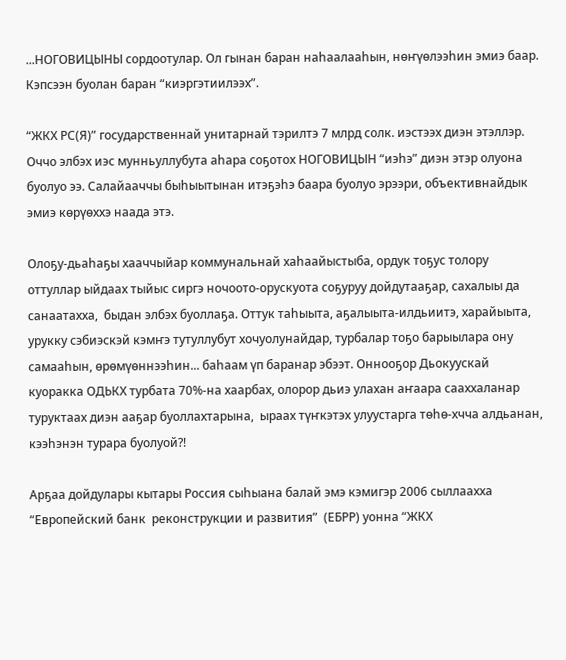...НОГОВИЦЫНЫ сордоотулар. Ол гынан баран наһаалааһын, нөҥүөлээһин эмиэ баар. Кэпсээн буолан баран “киэргэтиилээх”.

“ЖКХ РС(Я)” государственнай унитарнай тэрилтэ 7 млрд солк. иэстээх диэн этэллэр. Оччо элбэх иэс мунньуллубута аһара соҕотох НОГОВИЦЫН “иэһэ” диэн этэр олуона буолуо ээ. Салайааччы быһыытынан итэҕэһэ баара буолуо эрээри, объективнайдык эмиэ көрүөххэ наада этэ.

Олоҕу-дьаһаҕы хааччыйар коммунальнай хаһаайыстыба, ордук тоҕус толору оттуллар ыйдаах тыйыс сиргэ ночоото-орускуота соҕуруу дойдутааҕар, сахалыы да санаатахха,  быдан элбэх буоллаҕа. Оттук таһыыта, аҕалыыта-илдьиитэ, харайыыта, урукку сэбиэскэй кэмҥэ тутуллубут хочуолунайдар, турбалар тоҕо барыылара ону самааһын, өрөмүөннээһин... баһаам үп баранар эбээт. Оннооҕор Дьокуускай куоракка ОДЬКХ турбата 70%-на хаарбах, олорор дьиэ улахан аҥаара сааххаланар  туруктаах диэн ааҕар буоллахтарына,  ыраах түҥкэтэх улуустарга төһө-хчча алдьанан, кээһэнэн турара буолуой?!

Арҕаа дойдулары кытары Россия сыһыана балай эмэ кэмигэр 2006 сыллаахха “Европейский банк  реконструкции и развития”  (ЕБРР) уонна “ЖКХ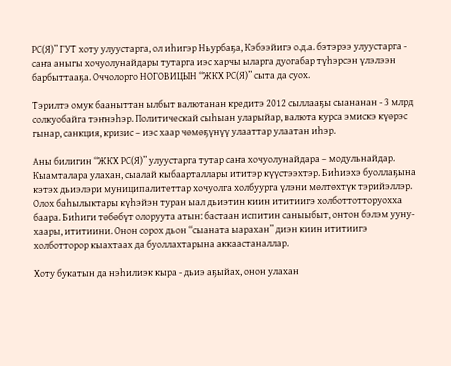РС(Я)” ГУТ хоту улуустарга, ол иһигэр Ньурбаҕа, Кэбээйигэ о.д.а. бэтэрээ улуустарга - саҥа аныгы хочуолунайдары тутарга иэс харчы ыларга дуогабар түһэрсэн үлэлээн барбыттааҕа. Оччолорго НОГОВИЦЫН “ЖКХ РС(Я)” сыта да суох.

Тэрилтэ омук бааныттан ылбыт валютанан кредитэ 2012 сыллааҕы сыананан - 3 млрд солкуобайга тэҥнэһэр. Политическай сыһыан уларыйар, валюта курса эмискэ күөрэс гынар, санкция, кризис – иэс хаар чөмөҕүнүү улааттар улаатан иһэр.

Аны билигин “ЖКХ РС(Я)” улуустарга тутар саҥа хочуолунайдара – модульнайдар. Кыамталара улахан, сыалай кыбаарталлары ититэр күүстээхтэр. Биһиэхэ буоллаҕына кэтэх дьиэлэри муниципалитеттар хочуолга холбуурга үлэни мөлтөхтүк тэрийэллэр. Олох баһылыктары күһэйэн туран ыал дьиэтин киин ититиигэ холботтотторуохха баара. Биһиги төбөбүт олоруута атын: бастаан испитин саныыбыт, онтон бэлэм ууну-хаары, ититиини. Онон сорох дьон “сыаната ыарахан” диэн киин ититиигэ холботторор кыахтаах да буоллахтарына аккаастаналлар.

Хоту букатын да нэһилиэк кыра - дьиэ аҕыйах, онон улахан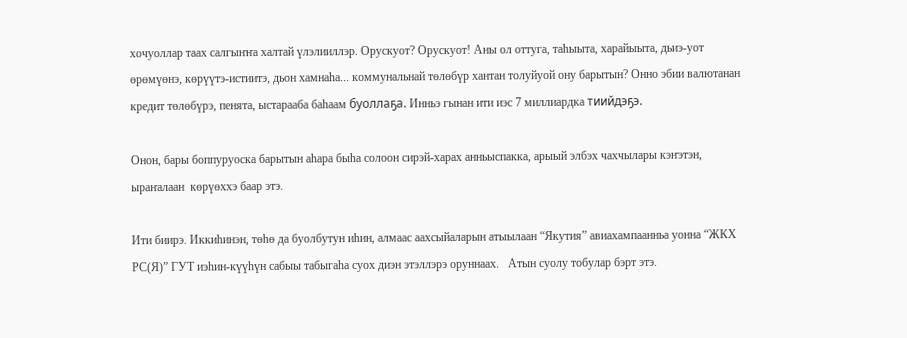хочуоллар таах салгыҥҥа халтай үлэлииллэр. Орускуот? Орускуот! Аны ол оттуга, таһыыта, харайыыта, дьиэ-уот өрөмүөнэ, көрүүтэ-истиитэ, дьон хамнаһа... коммунальнай төлөбүр хантан толуйуой ону барытын? Онно эбии валютанан кредит төлөбүрэ, пенята, ыстарааба баһаам буоллаҕа. Инньэ гынан ити иэс 7 миллиардка тиийдэҕэ.

Онон, бары боппуруоска барытын аһара быһа солоон сирэй-харах анньыспакка, арыый элбэх чахчылары кэҥэтэн, ыраҥалаан  көрүөххэ баар этэ.

Ити биирэ. Иккиһинэн, төһө да буолбутун иһин, алмаас аахсыйаларын атыылаан “Якутия” авиахампаанньа уонна “ЖКХ РС(Я)” ГУТ иэһин-күүһүн сабыы табыгаһа суох диэн этэллэрэ оруннаах.   Атын суолу тобулар бэрт этэ.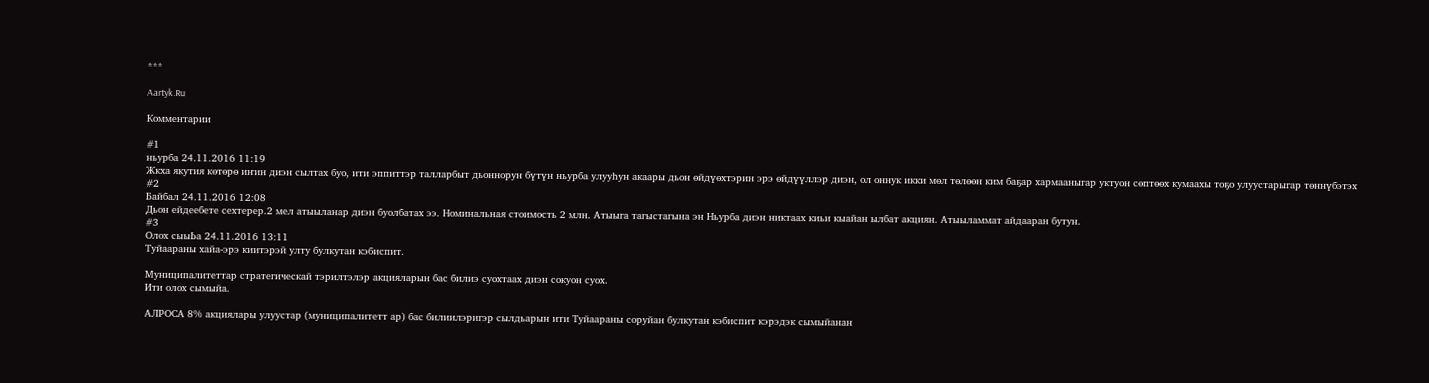***

Aartyk.Ru

Комментарии

#1
ньурба 24.11.2016 11:19
Жкха якутия көтөрө иҥин диэн сылтах буо, ити эппиттэр талларбыт дьоннорун бүтүн ньурба улууһун акаары дьон өйдүөхтэрин эрэ өйдүүллэр диэн, ол оннук икки мөл төлөөн ким баҕар хармааныгар уктуон сөптөөх кумаахы тоҕо улуустарыгар төннүбэтэх
#2
Байбал 24.11.2016 12:08
Дьон ейдеебете сехтерер.2 мел атыыланар диэн буолбатах ээ. Номинальная стоимость 2 млн. Атыыга тагыстагына эн Ньурба диэн никтаах киьи кыайан ылбат акциян. Атыыламмат айдааран бутун.
#3
Олох сыыЬа 24.11.2016 13:11
Туйаараны хайа-эрэ киитэрэй улту булкутан кэбиспит.

Муниципалитеттар стратегическай тэрилтэлэр акцияларын бас билиэ суохтаах диэн сокуон суох.
Ити олох сымыйа.

АЛРОСА 8% акциялары улуустар (муниципалитетт ар) бас билиилэригэр сылдьарын ити Туйаараны соруйан булкутан кэбиспит кэрэдэк сымыйанан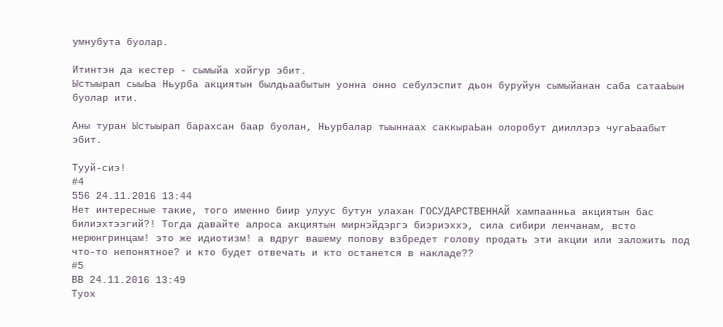умнубута буолар.

Итинтэн да кестер - сымыйа хойгур эбит.
Ыстыырап сыыЬа Ньурба акциятын былдьаабытын уонна онно себулэспит дьон буруйун сымыйанан саба сатааЬын буолар ити.

Аны туран Ыстыырап барахсан баар буолан, Ньурбалар тыыннаах саккыраЬан олоробут дииллэрэ чугаЬаабыт эбит.

Тууй-сиэ!
#4
556 24.11.2016 13:44
Нет интересные такие, того именно биир улуус бутун улахан ГОСУДАРСТВЕННАЙ хампаанньа акциятын бас билиэхтээгий?! Тогда давайте алроса акциятын мирнэйдэргэ биэриэххэ, сила сибири ленчанам, всто нерюнгринцам! это же идиотизм! а вдруг вашему попову взбредет голову продать эти акции или заложить под что-то непонятное? и кто будет отвечать и кто останется в накладе??
#5
ВВ 24.11.2016 13:49
Туох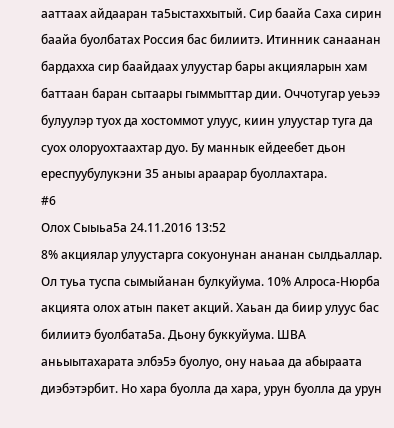ааттаах айдааран та5ыстаххытый. Сир баайа Саха сирин баайа буолбатах Россия бас билиитэ. Итинник санаанан бардахха сир баайдаах улуустар бары акцияларын хам баттаан баран сытаары гыммыттар дии. Оччотугар уеьээ булуулэр туох да хостоммот улуус, киин улуустар туга да суох олоруохтаахтар дуо. Бу маннык ейдеебет дьон ереспуубулукэни 35 аныы араарар буоллахтара.
#6
Олох Сыыьа5а 24.11.2016 13:52
8% акциялар улуустарга сокуонунан ананан сылдьаллар. Ол туьа туспа сымыйанан булкуйума. 10% Алроса-Нюрба акцията олох атын пакет акций. Хаьан да биир улуус бас билиитэ буолбата5а. Дьону буккуйума. ШВА аньыытахарата элбэ5э буолуо, ону наьаа да абыраата диэбэтэрбит. Но хара буолла да хара, урун буолла да урун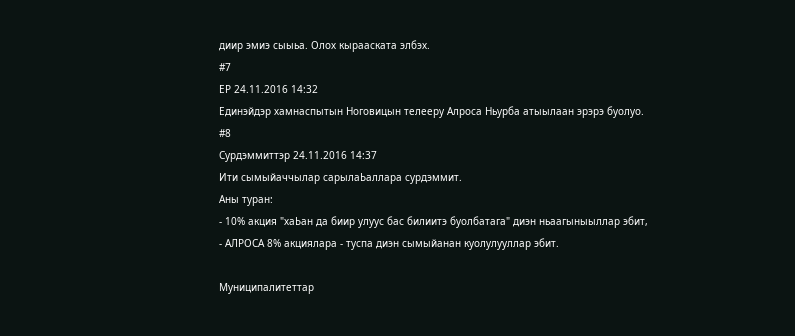диир эмиэ сыыьа. Олох кырааската элбэх.
#7
ЕР 24.11.2016 14:32
Единэйдэр хамнаспытын Ноговицын телееру Алроса Ньурба атыылаан эрэрэ буолуо.
#8
Сурдэммиттэр 24.11.2016 14:37
Ити сымыйаччылар сарылаЬаллара сурдэммит.
Аны туран:
- 10% акция "хаЬан да биир улуус бас билиитэ буолбатага" диэн ньаагыныыллар эбит,
- АЛРОСА 8% акциялара - туспа диэн сымыйанан куолулууллар эбит.

Муниципалитеттар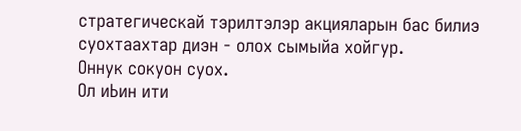стратегическай тэрилтэлэр акцияларын бас билиэ суохтаахтар диэн - олох сымыйа хойгур.
Оннук сокуон суох.
Ол иЬин ити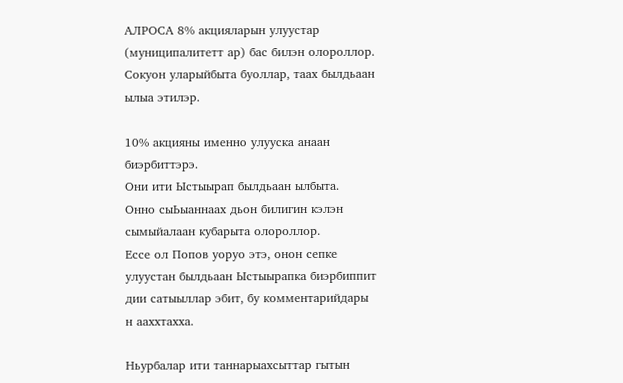АЛРОСА 8% акцияларын улуустар (муниципалитетт ар) бас билэн олороллор. Сокуон уларыйбыта буоллар, таах былдьаан ылыа этилэр.

10% акцияны именно улууска анаан биэрбиттэрэ.
Они ити Ыстыырап былдьаан ылбыта.
Онно сыЬыаннаах дьон билигин кэлэн сымыйалаан кубарыта олороллор.
Ессе ол Попов уоруо этэ, онон сепке улуустан былдьаан Ыстыырапка биэрбиппит дии сатыыллар эбит, бу комментарийдары н ааххтахха.

Ньурбалар ити таннарыахсыттар гытын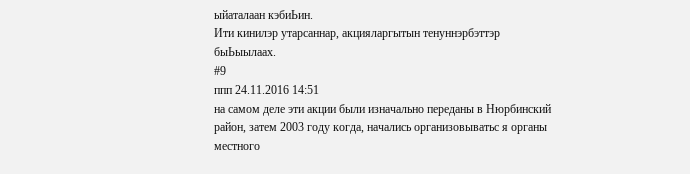ыйаталаан кэбиЬин.
Ити кинилэр утарсаннар, акцияларгытын тенуннэрбэттэр быЬыылаах.
#9
ппп 24.11.2016 14:51
на самом деле эти акции были изначально переданы в Нюрбинский район, затем 2003 году когда, начались организовыватьс я органы местного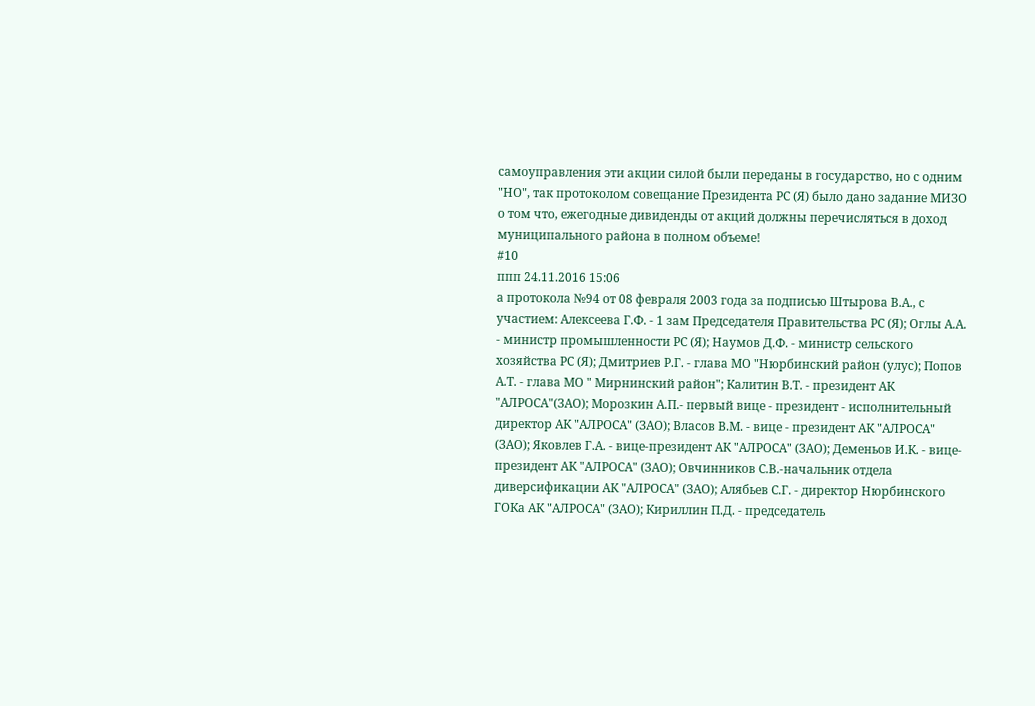самоуправления эти акции силой были переданы в государство, но с одним "НО", так протоколом совещание Президента РС (Я) было дано задание МИЗО о том что, ежегодные дивиденды от акций должны перечисляться в доход муниципального района в полном объеме!
#10
ппп 24.11.2016 15:06
а протокола №94 от 08 февраля 2003 года за подписью Штырова В.А., с участием: Алексеева Г.Ф. - 1 зам Председателя Правительства РС (Я); Оглы А.А. - министр промышленности РС (Я); Наумов Д.Ф. - министр сельского хозяйства РС (Я); Дмитриев Р.Г. - глава МО "Нюрбинский район (улус); Попов А.Т. - глава МО " Мирнинский район"; Калитин В.Т. - президент АК "АЛРОСА"(ЗАО); Морозкин А.П.- первый вице - президент - исполнительный директор АК "АЛРОСА" (ЗАО); Власов В.М. - вице - президент АК "АЛРОСА" (ЗАО); Яковлев Г.А. - вице-президент АК "АЛРОСА" (ЗАО); Деменьов И.К. - вице-президент АК "АЛРОСА" (ЗАО); Овчинников С.В.-начальник отдела диверсификации АК "АЛРОСА" (ЗАО); Алябьев С.Г. - директор Нюрбинского ГОКа АК "АЛРОСА" (ЗАО); Кириллин П.Д. - председатель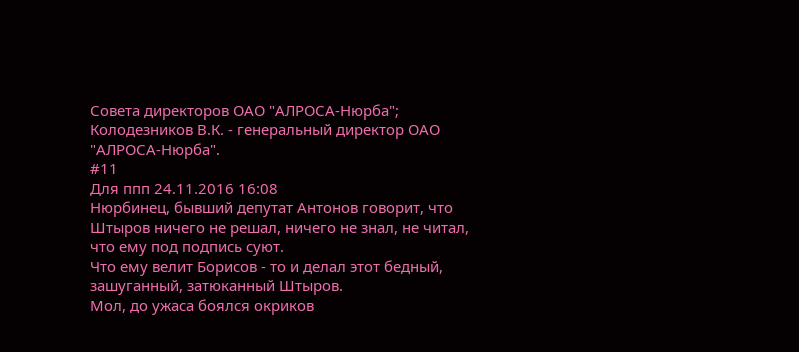Совета директоров ОАО "АЛРОСА-Нюрба"; Колодезников В.К. - генеральный директор ОАО "АЛРОСА-Нюрба".
#11
Для ппп 24.11.2016 16:08
Нюрбинец, бывший депутат Антонов говорит, что Штыров ничего не решал, ничего не знал, не читал, что ему под подпись суют.
Что ему велит Борисов - то и делал этот бедный, зашуганный, затюканный Штыров.
Мол, до ужаса боялся окриков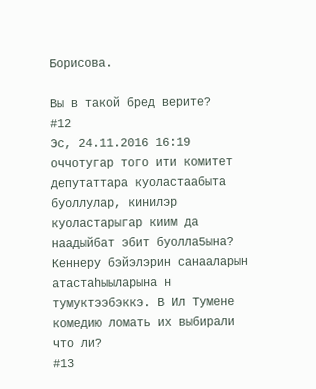Борисова.

Вы в такой бред верите?
#12
Эс, 24.11.2016 16:19
оччотугар того ити комитет депутаттара куоластаабыта буоллулар, кинилэр куоластарыгар киим да наадыйбат эбит буолла5ына? Кеннеру бэйэлэрин санааларын атастаhыыларына н тумуктээбэккэ. В Ил Тумене комедию ломать их выбирали что ли?
#13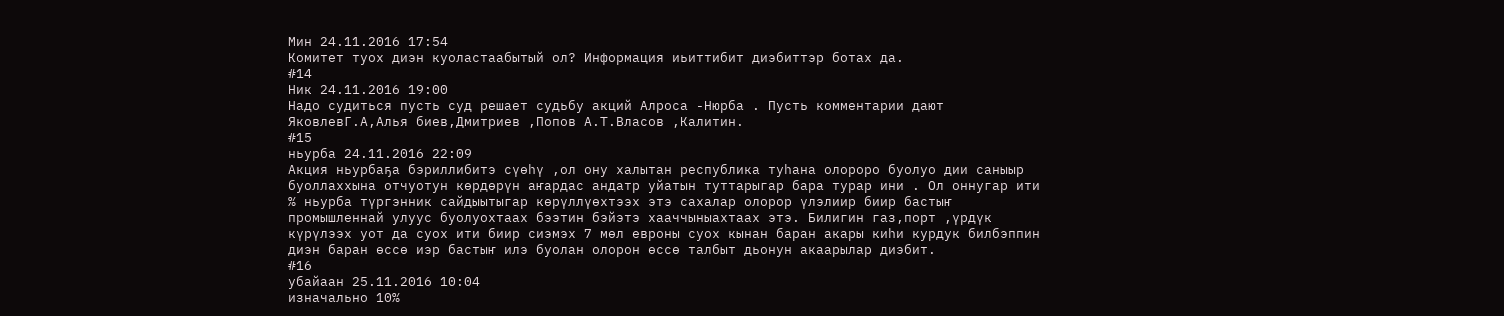Мин 24.11.2016 17:54
Комитет туох диэн куоластаабытый ол? Информация иьиттибит диэбиттэр ботах да.
#14
Ник 24.11.2016 19:00
Надо судиться пусть суд решает судьбу акций Алроса -Нюрба . Пусть комментарии дают ЯковлевГ.А,Алья биев,Дмитриев ,Попов А.Т.Власов ,Калитин.
#15
ньурба 24.11.2016 22:09
Акция ньурбаҕа бэриллибитэ сүөһү ,ол ону халытан республика туһана олороро буолуо дии саныыр буоллаххына отчуотун көрдөрүн аҥардас андатр уйатын туттарыгар бара турар ини . Ол оннугар ити % ньурба түргэнник сайдыытыгар көрүллүөхтээх этэ сахалар олорор үлэлиир биир бастыҥ промышленнай улуус буолуохтаах бээтин бэйэтэ хааччыныахтаах этэ. Билигин газ,порт ,үрдүк күрүлээх уот да суох ити биир сиэмэх 7 мөл евроны суох кынан баран акары киһи курдук билбэппин диэн баран өссө иэр бастыҥ илэ буолан олорон өссө талбыт дьонун акаарылар диэбит.
#16
убайаан 25.11.2016 10:04
изначально 10%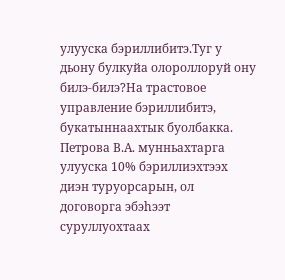улууска бэриллибитэ.Туг у дьону булкуйа олороллоруй ону билэ-билэ?На трастовое управление бэриллибитэ, букатыннаахтык буолбакка. Петрова В.А. мунньахтарга улууска 10% бэриллиэхтээх диэн туруорсарын, ол договорга эбэhээт суруллуохтаах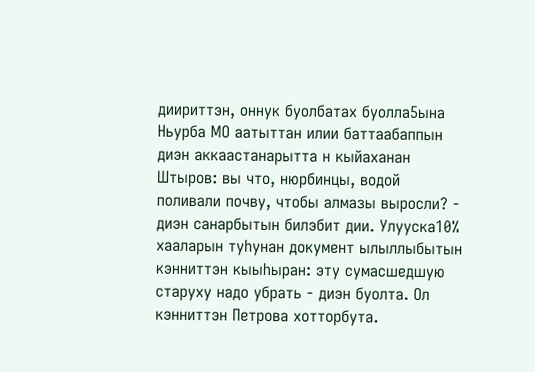диириттэн, оннук буолбатах буолла5ына Ньурба МО аатыттан илии баттаабаппын диэн аккаастанарытта н кыйаханан Штыров: вы что, нюрбинцы, водой поливали почву, чтобы алмазы выросли? - диэн санарбытын билэбит дии. Улууска10% хааларын туhунан документ ылыллыбытын кэнниттэн кыыhыран: эту сумасшедшую старуху надо убрать - диэн буолта. Ол кэнниттэн Петрова хотторбута.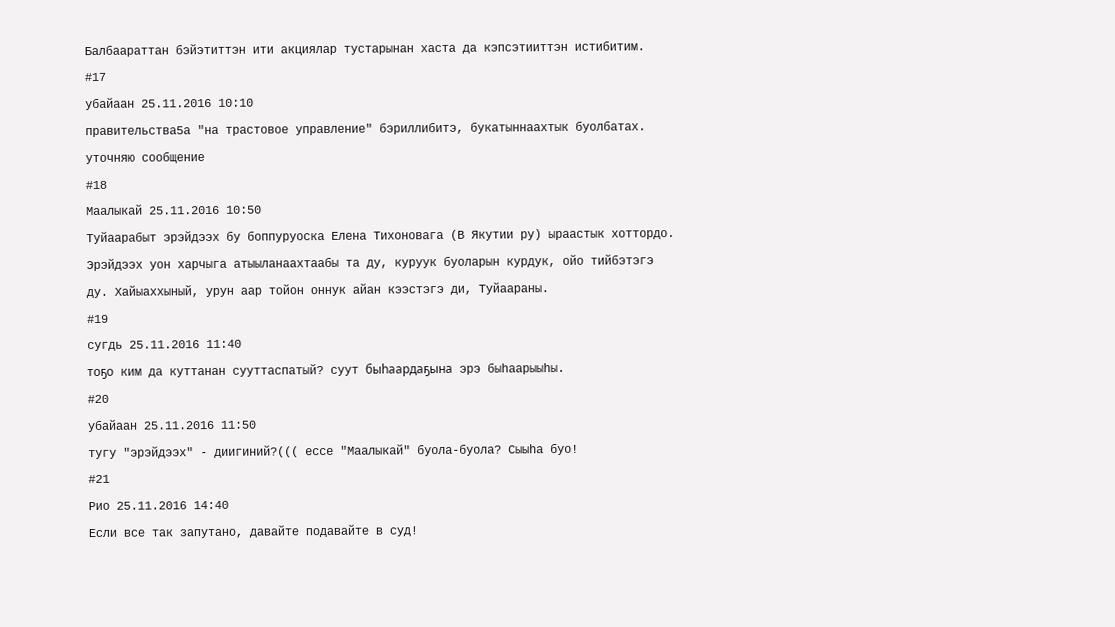Балбаараттан бэйэтиттэн ити акциялар тустарынан хаста да кэпсэтииттэн истибитим.
#17
убайаан 25.11.2016 10:10
правительства5а "на трастовое управление" бэриллибитэ, букатыннаахтык буолбатах. уточняю сообщение
#18
Маалыкай 25.11.2016 10:50
Туйаарабыт эрэйдээх бу боппуруоска Елена Тихоновага (В Якутии ру) ыраастык хоттордо. Эрэйдээх уон харчыга атыыланаахтаабы та ду, куруук буоларын курдук, ойо тийбэтэгэ ду. Хайыаххыный, урун аар тойон оннук айан кээстэгэ ди, Туйаараны.
#19
сугдь 25.11.2016 11:40
тоҕо ким да куттанан сууттаспатый? суут быһаардаҕына эрэ быһаарыыһы.
#20
убайаан 25.11.2016 11:50
тугу "эрэйдээх" - диигиний?((( ессе "Маалыкай" буола-буола? Сыыhа буо!
#21
Рио 25.11.2016 14:40
Если все так запутано, давайте подавайте в суд!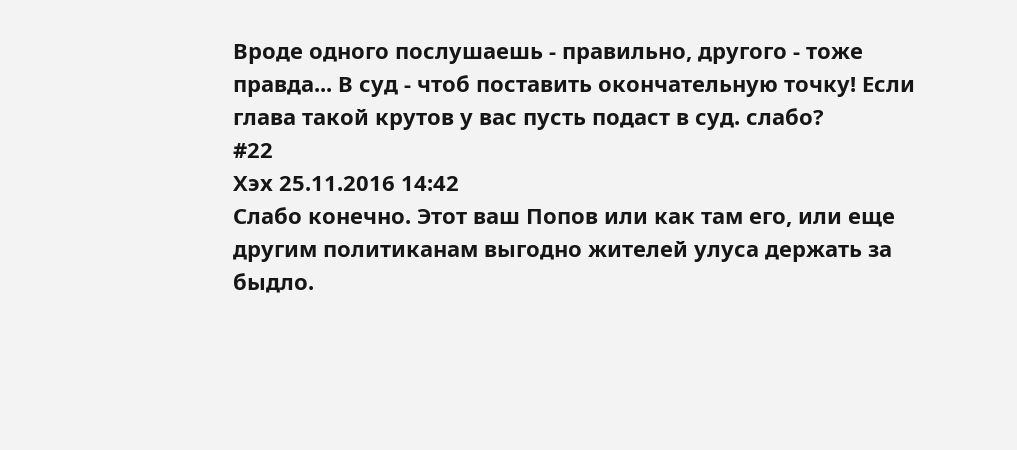Вроде одного послушаешь - правильно, другого - тоже правда... В суд - чтоб поставить окончательную точку! Если глава такой крутов у вас пусть подаст в суд. слабо?
#22
Хэх 25.11.2016 14:42
Слабо конечно. Этот ваш Попов или как там его, или еще другим политиканам выгодно жителей улуса держать за быдло.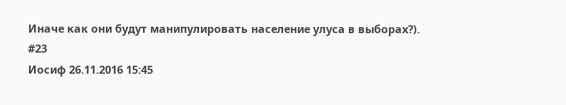Иначе как они будут манипулировать население улуса в выборах?).
#23
Иосиф 26.11.2016 15:45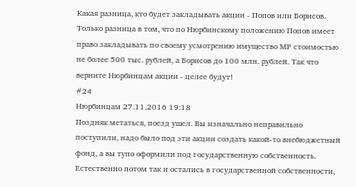Какая разница, кто будет закладывать акции - Попов или Борисов. Только разница в том, что по Нюрбинскому положению Попов имеет право закладывать по своему усмотрению имущество МР стоимостью не более 500 тыс. рублей, а Борисов до 100 млн. рублей. Так что верните Нюрбинцам акции - целее будут!
#24
Нюрбинцам 27.11.2016 19:18
Поздняк метаться, поезд ушел. Вы изначально неправильно поступили, надо было под эти акции создать какой-то внебюджетный фонд, а вы тупо оформили под государственную собственность. Естественно потом так и остались в государственной собственности,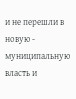и не перешли в новую - муниципальную власть и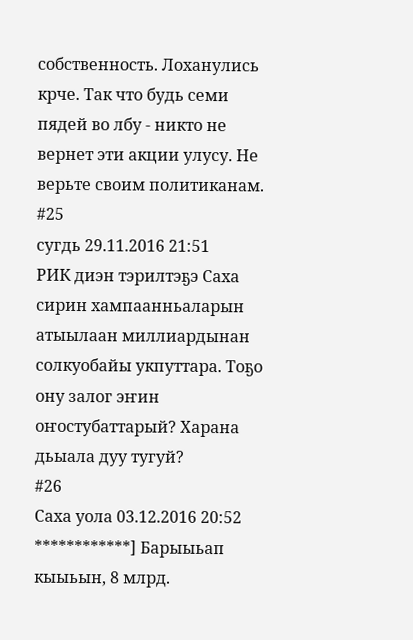собственность. Лоханулись крче. Так что будь семи пядей во лбу - никто не вернет эти акции улусу. Не верьте своим политиканам.
#25
сугдь 29.11.2016 21:51
РИК диэн тэрилтэҕэ Саха сирин хампаанньаларын атыылаан миллиардынан солкуобайы укпуттара. Тоҕо ону залог эҥин оҥостубаттарый? Харана дьыала дуу тугуй?
#26
Саха уола 03.12.2016 20:52
************] Барыыьап кыыьын, 8 млрд.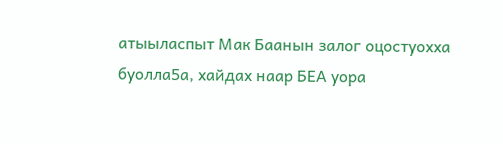атыыласпыт Мак Баанын залог оцостуохха буолла5а, хайдах наар БЕА уора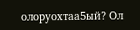олоруохтаа5ый? Ол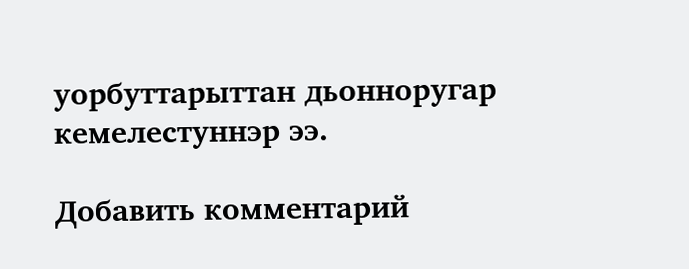уорбуттарыттан дьонноругар кемелестуннэр ээ.

Добавить комментарий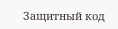Защитный код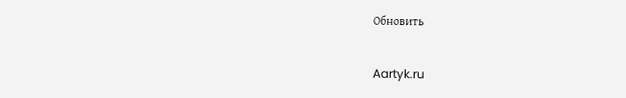Обновить

Aartyk.ru